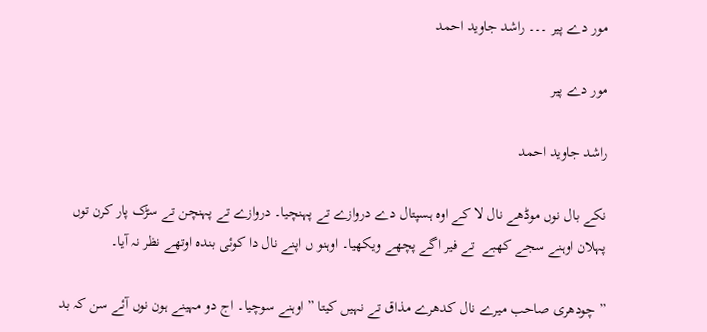مور دے پیر ۔۔۔ راشد جاوید احمد

مور دے پیر

راشد جاوید احمد

نکے بال نوں موڈھے نال لا کے اوہ ہسپتال دے دروازے تے پہنچیا۔ دروازے تے پہنچن تے سڑک پار کرن توں پہلان اوہنے سجے کھبے  تے فیر اگے پچھے ویکھیا۔ اوہنو ں اپنے نال دا کوئی بندہ اوتھے نظر نہ آیا۔

” چودھری صاحب میرے نال کدھرے مذاق تے نہیں کیتا ” اوہنے سوچیا۔ اج دو مہینے ہون نوں آئے سن کہ بد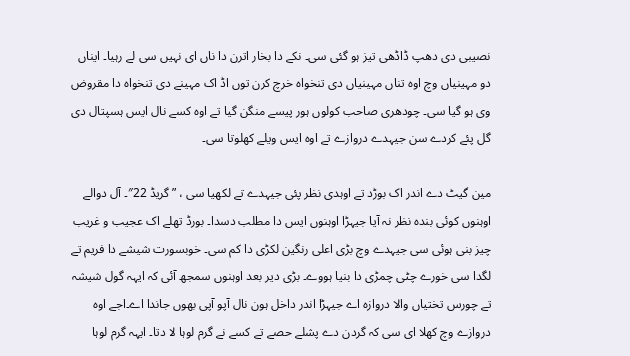نصیبی دی دھپ ڈاڈھی تیز ہو گئی سی۔ نکے دا بخار اترن دا ناں ای نہیں سی لے رہیا۔ ایناں دو مہینیاں وچ اوہ تناں مہینیاں دی تنخواہ خرچ کرن توں اڈ اک مہینے دی تنخواہ دا مقروض وی ہو گیا سی۔ چودھری صاحب کولوں ہور پیسے منگن گیا تے اوہ کسے نال ایس ہسپتال دی گل پئے کردے سن جیہدے دروازے تے اوہ ایس ویلے کھلوتا سی۔

مین گیٹ دے اندر اک بوڑد تے اوہدی نظر پئی جیہدے تے لکھیا سی ، ” گریڈ 22″۔ آل دوالے اوہنوں کوئی بندہ نظر نہ آیا جیہڑا اوہنوں ایس دا مطلب دسدا۔ بورڈ تھلے اک عجیب و غریب چیز بنی ہوئی سی جیہدے وچ بڑی اعلی رنگین لکڑی دا کم سی۔ خوبسورت شیشے دا فریم تے لگدا سی خورے چٹی چمڑی دا بنیا ہووے۔ بڑی دیر بعد اوہنوں سمجھ آئی کہ ایہہ گول شیشہ تے چورس تختیاں والا دروازہ اے جیہڑا اندر داخل ہون نال آپو آپی بھوں جاندا اے۔اجے اوہ دروازے وچ کھلا ای سی کہ گردن دے پشلے حصے تے کسے نے گرم لوہا لا دتا۔ ایہہ گرم لوہا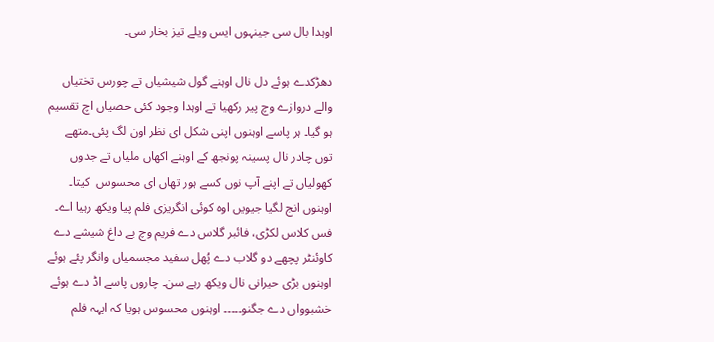اوہدا بال سی جینہوں ایس ویلے تیز بخار سی۔

دھڑکدے ہوئے دل نال اوہنے گول شیشیاں تے چورس تختیاں والے دروازے وچ پیر رکھیا تے اوہدا وجود کئی حصیاں اچ تقسیم ہو گیا۔ ہر پاسے اوہنوں اپنی شکل ای نظر اون لگ پئی۔متھے توں چادر نال پسینہ پونجھ کے اوہنے اکھاں ملیاں تے جدوں کھولیاں تے اپنے آپ نوں کسے ہور تھاں ای محسوس  کیتا۔ اوہنوں انج لگیا جیویں اوہ کوئی انگریزی فلم پیا ویکھ رہیا اے۔ فس کلاس لکڑی، فائبر گلاس دے فریم وچ بے داغ شیشے دے کاوئنٹر پچھے دو گلاب دے پُھل سفید مجسمیاں وانگر پئے ہوئے اوہنوں بڑی حیرانی نال ویکھ رہے سن۔ چاروں پاسے اڈ دے ہوئے خشبوواں دے جگنو۔۔۔۔۔ اوہنوں محسوس ہویا کہ ایہہ فلم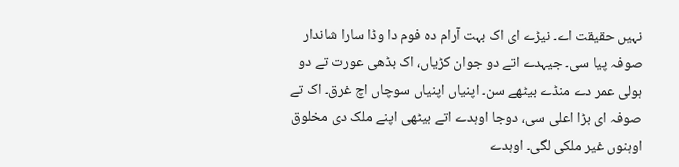نہیں حقیقت اے۔ نیڑے ای اک بہت آرام دہ فوم دا وڈا سارا شاندار صوفہ پیا سی۔ جیہدے اتے دو جوان کڑیاں، اک بڈھی عورت تے دو ہولی عمر دے منڈے بیٹھے سن۔ اپنیاں اپنیاں سوچاں اچ غرق۔ اک تے صوفہ ای بڑا اعلی سی، دوجا اوہدے اتے بیٹھی اپنے ملک دی مخلوق اوہنوں غیر ملکی لگی۔ اوہدے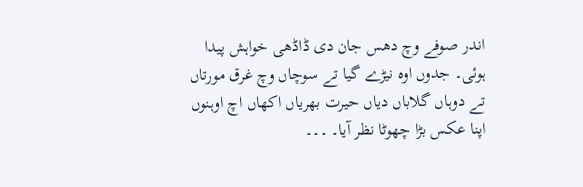اندر صوفے وچ دھس جان دی ڈاڈھی خواہش پیدا ہوئی۔ جدوں اوہ نیڑے گیا تے سوچاں وچ غرق مورتاں تے دوہاں گلاباں دیاں حیرت بھریاں اکھاں اچ اوہنوں اپنا عکس بڑا چھوٹا نظر آیا۔ ۔۔۔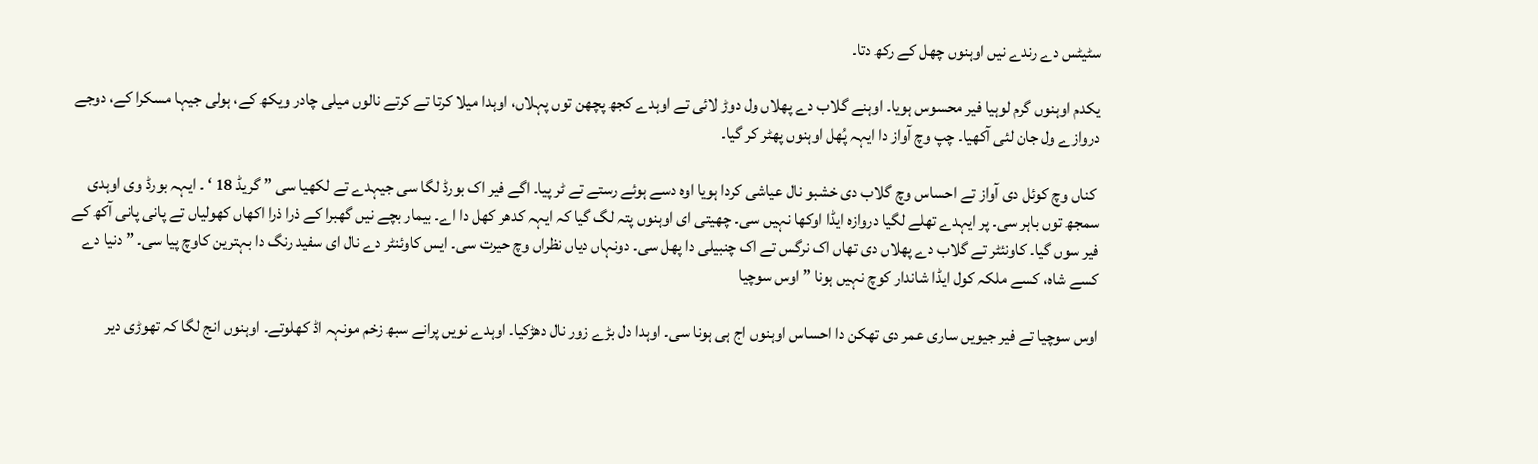سٹیٹس دے رندے نیں اوہنوں چھل کے رکھ دتا۔

یکدم اوہنوں گرم لوہیا فیر محسوس ہویا۔ اوہنے گلاب دے پھلاں ول دوڑ لائی تے اوہدے کجھ پچھن توں پہلاں، اوہدا میلا کرتا تے کرتے نالوں میلی چادر ویکھ کے، ہولی جیہا مسکرا کے، دوجے دروازے ول جان لئی آکھیا۔ چپ وچ آواز دا ایہہ پُھل اوہنوں پھٹر کر گیا۔

 کناں وچ کوئل دی آواز تے احساس وچ گلاب دی خشبو نال عیاشی کردا ہویا اوہ دسے ہوئے رستے تے ٹر پیا۔ اگے فیر اک بورڈ لگا سی جیہدے تے لکھیا سی ” گریڈ 18 ‘ ۔ ایہہ بورڈ وی اوہدی سمجھ توں باہر سی۔ پر ایہدے تھلے لگیا دروازہ ایڈا اوکھا نہیں سی۔ چھیتی ای اوہنوں پتہ لگ گیا کہ ایہہ کدھر کھل دا اے۔ بیمار بچے نیں گھبرا کے ذرا ذرا اکھاں کھولیاں تے پانی پانی آکھ کے فیر سوں گیا۔ کاونئٹر تے گلاب دے پھلاں دی تھاں اک نرگس تے اک چنبیلی دا پھل سی۔ دونہاں دیاں نظراں وچ حیرت سی۔ ایس کاوئنٹر دے نال ای سفید رنگ دا بہترین کاوچ پیا سی۔ ” دنیا دے کسے شاہ، کسے ملکہ کول ایڈا شاندار کوچ نہیں ہونا ” اوس سوچیا

اوس سوچیا تے فیر جیویں ساری عمر دی تھکن دا احساس اوہنوں اج ہی ہونا سی۔ اوہدا دل بڑے زور نال دھڑکیا۔ اوہدے نویں پرانے سبھ زخم مونہہ اڈ کھلوتے۔ اوہنوں انج لگا کہ تھوڑی دیر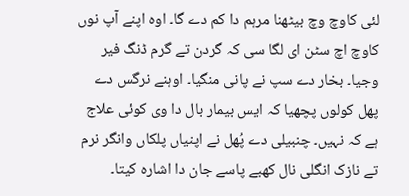لئی کاوچ وچ بیٹھنا مرہم دا کم دے گا۔ اوہ اپنے آپ نوں کاوچ اچ سٹن ای لگا سی کہ گردن تے گرم ڈنگ فیر وجیا۔ بخار دے سپ نے پانی منگیا۔ اوہنے نرگس دے پھل کولوں پچھیا کہ ایس بیمار بال دا وی کوئی علاج ہے کہ نہیں۔ چنبیلی دے پُھل نے اپنیاں پلکاں وانگر نرم تے نازک انگلی نال کھبے پاسے جان دا اشارہ کیتا۔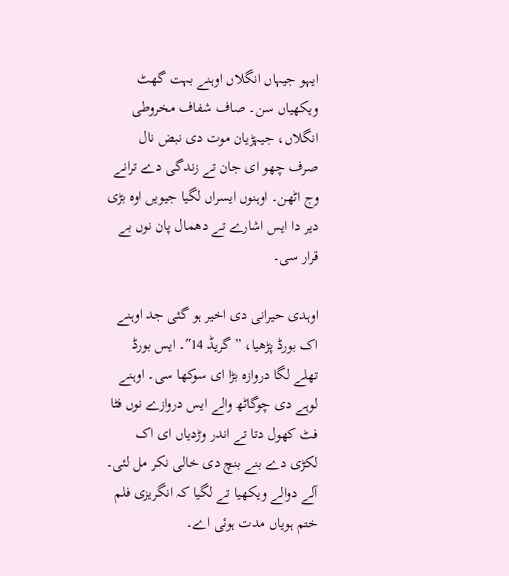ایہو جیہاں انگلاں اوہنے بہت گھٹ ویکھیاں سن۔ صاف شفاف مخروطی انگلاں، جیہڑیان موت دی نبض نال صرف چھو ای جان تے زندگی دے ترانے وج اٹھن۔ اوہنوں ایسراں لگیا جیویں اوہ بڑی دیر دا ایس اشارے تے دھمال پان نوں بے قرار سی۔

اوہدی حیرانی دی اخیر ہو گئی جد اوہنے اک بورڈ پڑھیا، ” گریڈ 14″۔ ایس بورڈ تھلے لگا دروازہ بڑا ای سوکھا سی۔ اوہنے لوہے دی چوگاٹھ والے ایس دروازے نوں فٹا فٹ کھول دتا تے اندر وڑدیاں ای اک لکڑی دے بنے بنچ دی خالی نکر مل لئی۔ آلے دوالے ویکھیا تے لگیا کہ انگریزی فلم ختم ہویاں مدت ہوئی اے۔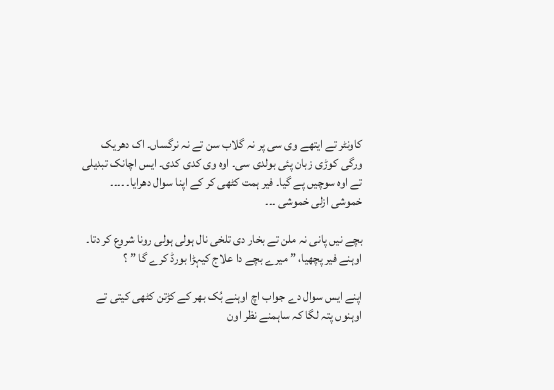کاونٹر تے ایتھے وی سی پر نہ گلاب سن تے نہ نرگساں۔ اک دھریک ورگی کوڑی زبان پئی بولدی سی۔ اوہ وی کدی کدی۔ ایس اچانک تبدیلی تے اوہ سوچیں پے گیا۔ فیر ہمت کٹھی کر کے اپنا سوال دھرایا۔ ۔۔۔۔ خموشی ازلی خموشی ۔۔۔

بچے نیں پانی نہ ملن تے بخار دی تلخی نال ہولی ہولی رونا شروع کر دتا۔ اوہنے فیر پچھیا، ” میرے بچے دا علاج کیہڑا بورڈ کرے گا ” ؟

اپنے ایس سوال دے جواب اچ اوہنے بُک بھر کے کڑتن کٹھی کیتی تے اوہنوں پتہ لگا کہ ساہمنے نظر اون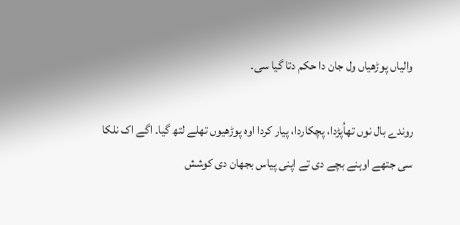والیاں پوڑھیاں ول جان دا حکم دتا گیا سی۔

روندے بال نوں تھاُپڑدا، پچکاردا، پیار کردا اوہ پوڑھیوں تھلے لتھ گیا۔ اگے اک نلکا سی جتھے اوہنے بچے دی تے اپنی پیاس بجھان دی کوشش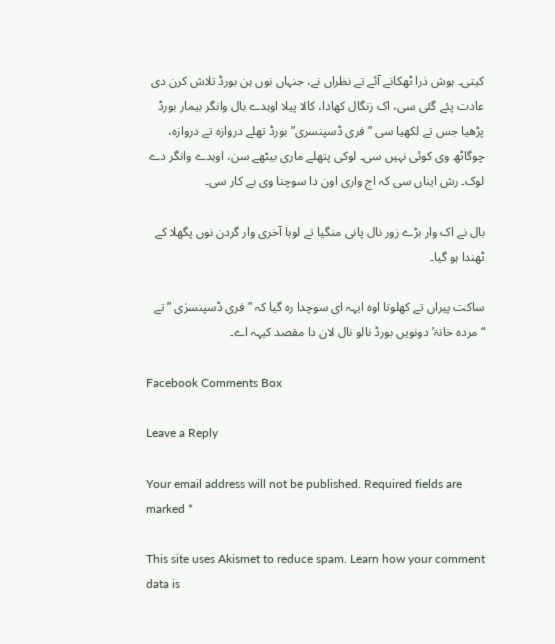کیتی۔ ہوش ذرا ٹھکانے آئے تے نظراں نے، جنہاں نوں ہن بورڈ تلاش کرن دی عادت پئے گئی سی، اک زنگال کھادا، کالا پیلا اوہدے بال وانگر بیمار بورڈ پڑھیا جس تے لکھیا سی ” فری ڈسپنسری” بورڈ تھلے دروازہ تے دروازہ، چوگاٹھ وی کوئی نہیں سی۔ لوکی پتھلے ماری بیٹھے سن، اوہدے وانگر دے لوک۔ رش ایناں سی کہ اج واری اون دا سوچنا وی بے کار سی۔

بال نے اک وار بڑے زور نال پانی منگیا تے لوہا آخری وار گردن نوں پگھلا کے ٹھندا ہو گیا۔

ساکت پیراں تے کھلوتا اوہ ایہہ ای سوچدا رہ گیا کہ ” فری ڈسپنسرٰی ” تے “مردہ خانۃ’ دونویں بورڈ نالو نال لان دا مقصد کیہہ اے۔

Facebook Comments Box

Leave a Reply

Your email address will not be published. Required fields are marked *

This site uses Akismet to reduce spam. Learn how your comment data is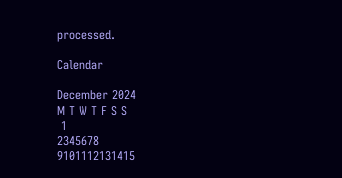processed.

Calendar

December 2024
M T W T F S S
 1
2345678
9101112131415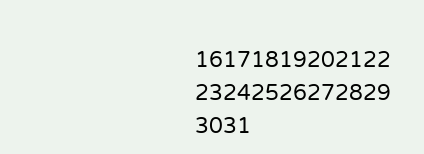16171819202122
23242526272829
3031